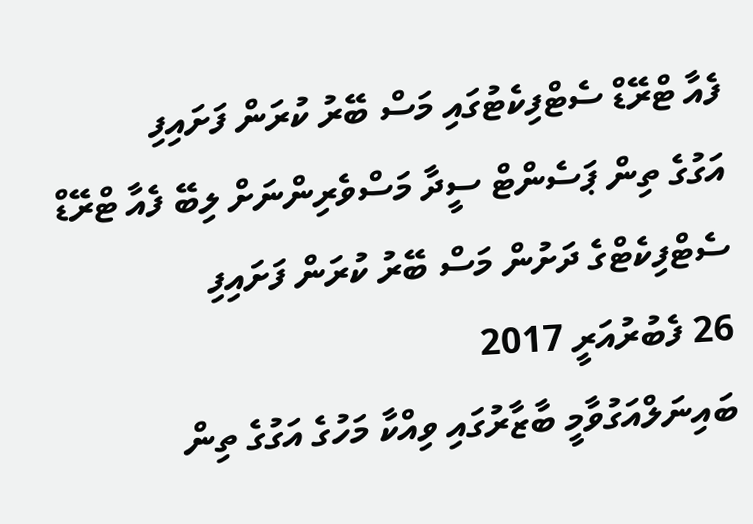ފެއާ ޓްރޭޑް ސެޓްފިކެޓުގައި މަސް ބޭރު ކުރަން ފަށައިފި
އަގުގެ ތިން ޕަސެންޓް ސީދާ މަސްވެރިންނަށް ލިބޭ ފެއާ ޓްރޭޑް ސެޓްފިކެޓްގެ ދަށުން މަސް ބޭރު ކުރަން ފަށައިފި
26 ފެބުރުއަރީ 2017
ބައިނަލްއަގުވާމީ ބާޒާރުގައި ވިއްކާ މަހުގެ އަގުގެ ތިން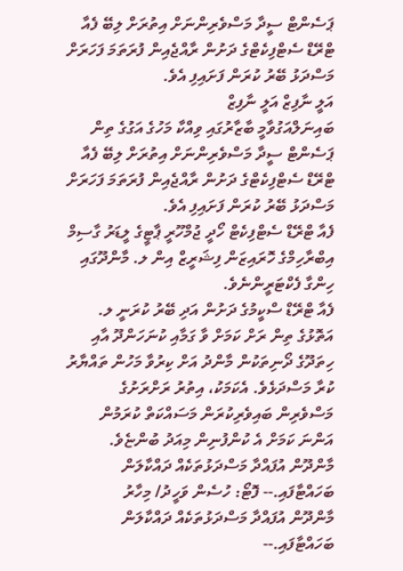ޕަސެންޓް ސީދާ މަސްވެރިންނަށް އިތުރަށް ލިބޭ ފެއާ ޓްރޭޑް ސެޓްފިކެޓްގެ ދަށުން ރާއްޖެއިން ފުރަތަމަ ފަހަރަށް މަސްދަޅު ބޭރު ކުރަން ފަށައިފި އެވެ.
އަލީ ނާފިޒް އަލީ ނާފިޒް
ބައިނަލްއަގުވާމީ ބާޒާރުގައި ވިއްކާ މަހުގެ އަގުގެ ތިން ޕަސެންޓް ސީދާ މަސްވެރިންނަށް އިތުރަށް ލިބޭ ފެއާ ޓްރޭޑް ސެޓްފިކެޓްގެ ދަށުން ރާއްޖެއިން ފުރަތަމަ ފަހަރަށް މަސްދަޅު ބޭރު ކުރަން ފަށައިފި އެވެ.
ފެއާ ޓްރޭޑް ސެޓްފިކެޓް ހޯދީ ޖުމްހޫރީ ޕާޓީގެ ލީޑަރު ގާސިމް އިބްރާހިމްގެ ހޮރައިޒަން ފިޝަރީޒް އިން ލ. މާންދޫގައި ހިންގާ ފެކްޓަރީންނެވެ.
ފެއާ ޓްރޭޑް ސްކީމުގެ ދަށުން އަދި ބޭރު ކުރަނީ ލ. އަތޮޅުގެ ތިން ރަށް ކަމަށް ވާ ގަމާއި ކުނަހަންދޫ އާއި ހިތަދޫގެ ދޯނިތަކުން މާންދު އަށް ކިރުވާ މަހުން ތައްޔާރު ކުރާ މަސްދަޅެވެ. އެކަމަކު، އިތުރު ރަށްރަށުގެ މަސްވެރިން ބައިވެރިކުރަން މަސައްކަތް ކުރަމުން އަންނަ ކަމަށް އެ ކުންފުނިން މިއަދު ބުންޏެވެ.
މާންދޫން އުފައްދާ މަސްދަޅުތަކެއް ދައްކާލަން ބަހައްޓާފައި.-- ފޮޓޯ: ހުސެން ވަހީދު/ މިހާރު
މާންދޫން އުފައްދާ މަސްދަޅުތަކެއް ދައްކާލަން ބަހައްޓާފައި.--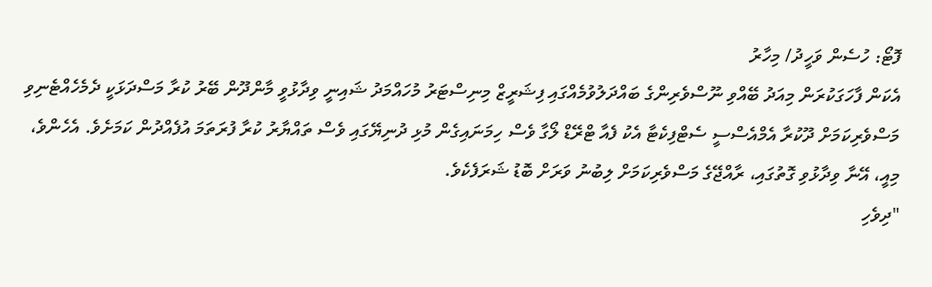ފޮޓޯ: ހުސެން ވަހީދު/ މިހާރު
އެކަން ފާހަގަކުރަން މިއަދު ބޭއްވި ނޫސްވެރިންގެ ބައްދަލުވުމެއްގައި ފިޝަރީޒް މިނިސްޓަރު މުހައްމަދު ޝައިނީ ވިދާޅުވީ މާންދޫން ބޭރު ކުރާ މަސްދަޅަކީ ދެމެހެއްޓެނިވި މަސްވެރިކަމަށް ދޫކުރާ އެމްއެސްސީ ސެޓްފިކެޓާ އެކު ފެއާ ޓްރޭޑް ލޯގާ ވެސް ހިމަނައިގެން މުޅި ދުނިޔޭގައި ވެސް ތައްޔާރު ކުރާ ފުރަތަމަ އުފެއްދުން ކަމަށެވެ. އެހެންވެ، މިއީ، އޭނާ ވިދާޅުވި ގޮތުގައި، ރާއްޖޭގެ މަސްވެރިކަމަށް ލިބުނު ވަރަށް ބޮޑު ޝަރަފެކެވެ.
"ދިވެހި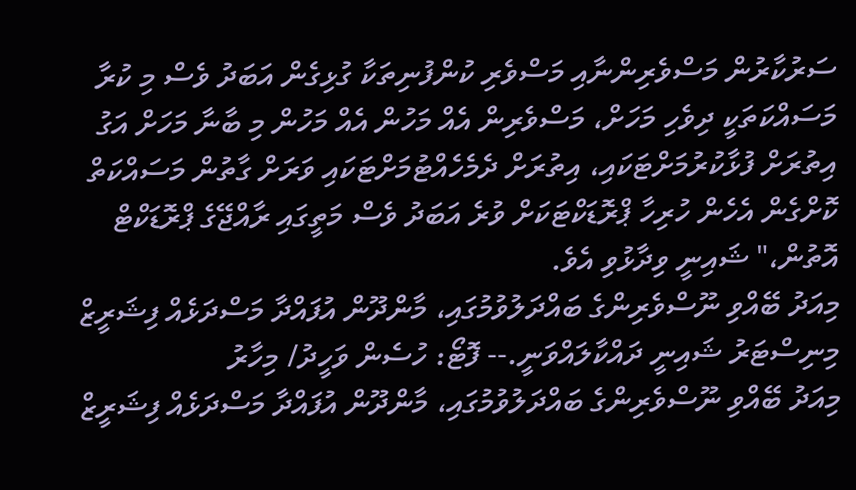ސަރުކާރުން މަސްވެރިންނާއި މަސްވެރި ކުންފުނިތަކާ ގުޅިގެން އަބަދު ވެސް މި ކުރާ މަސައްކަތަކީ ދިވެހި މަހަށް، މަސްވެރިން އެއް މަހުން އެއް މަހުން މި ބާނާ މަހަށް އަގު އިތުރަށް ފުޅާކުރުމަށްޓަކައި، އިތުރަށް ދެމެހެއްޓުމަށްޓަކައި ވަރަށް ގާތުން މަސައްކަތް ކޮށްގެން އެހެން ހުރިހާ ޕްރޮޑަކްޓަކަށް ވުރެ އަބަދު ވެސް މަތީގައި ރާއްޖޭގެ ޕްރޮޑަކްޓް އޮތުން،" ޝައިނީ ވިދާޅުވި އެވެ.
މިއަދު ބޭއްވި ނޫސްވެރިންގެ ބައްދަލުވުމުގައި، މާންދޫން އުފައްދާ މަސްދަޅެއް ފިޝަރީޒް މިނިސްޓަރު ޝައިނީ ދައްކާލައްވަނީ.-- ފޮޓޯ: ހުސެން ވަހީދު/ މިހާރު
މިއަދު ބޭއްވި ނޫސްވެރިންގެ ބައްދަލުވުމުގައި، މާންދޫން އުފައްދާ މަސްދަޅެއް ފިޝަރީޒް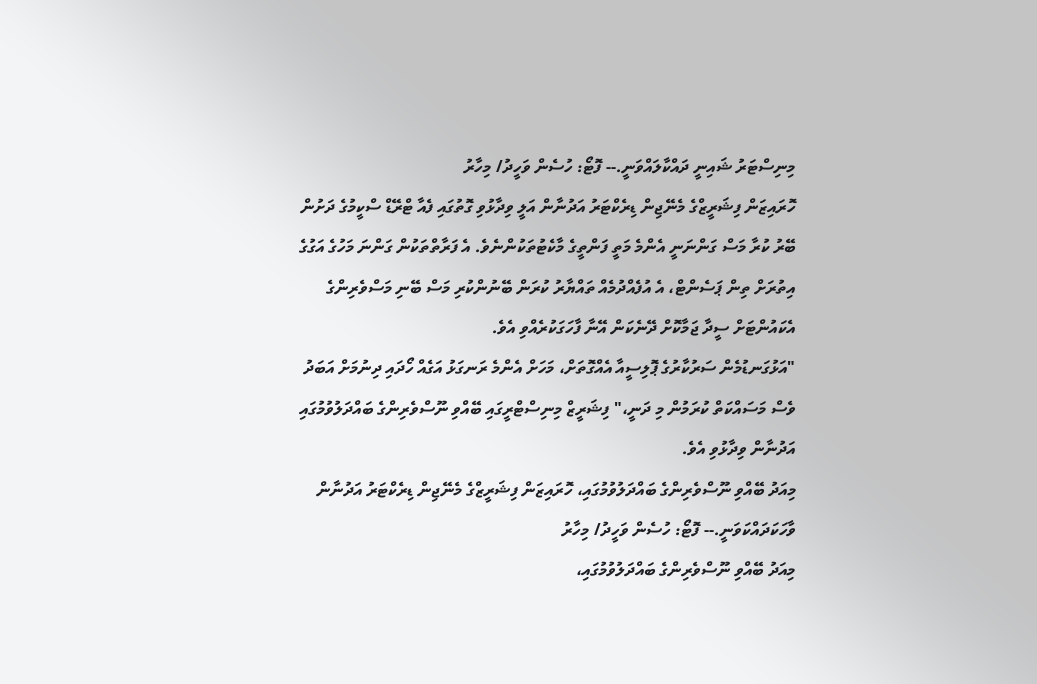މިނިސްޓަރު ޝައިނީ ދައްކާލައްވަނީ.-- ފޮޓޯ: ހުސެން ވަހީދު/ މިހާރު
ހޮރައިޒަން ފިޝަރީޒްގެ މެނޭޖިން ޑިރެކްޓަރު އަދުނާން އަލީ ވިދާޅުވި ގޮތުގައި ފެއާ ޓްރޭޑް ސްކީމުގެ ދަށުން ބޭރު ކުރާ މަސް ގަންނަނީ އެންމެ މަތީ ފަންތީގެ މާކެޓުތަކުންނެވެ. އެ ފަރާތްތަކުން ގަންނަ މަހުގެ އަގުގެ އިތުރަށް ތިން ޕަސެންޓް، އެ އުފެއްދުމެއް ތައްޔާރު ކުރަން ބޭނުންކުރި މަސް ބޭނި މަސްވެރިންގެ އެކައުންޓަށް ސީދާ ޖަމާކޮށް ދޭނެކަން އޭނާ ފާހަގަކުރެއްވި އެވެ.
"އަޅުގަނޑުމެން ސަރުކާރުގެ ޕޮލިސީއާ އެއްގޮތަށް، މަހަށް އެންމެ ރަނގަޅު އަގެއް ހޯދައި ދިނުމަށް އަބަދު ވެސް މަސައްކަތް ކުރަމުން މި ދަނީ،" ފިޝަރީޒް މިނިސްޓްރީގައި ބޭއްވި ނޫސްވެރިންގެ ބައްދަލުވުމުގައި އަދުނާން ވިދާޅުވި އެވެ.
މިއަދު ބޭއްވި ނޫސްވެރިންގެ ބައްދަލުވުމުގައި، ހޮރައިޒަން ފިޝަރީޒްގެ މެނޭޖިން ޑިރެކްޓަރު އަދުނާން ވާހަކަދައްކަވަނީ.-- ފޮޓޯ: ހުސެން ވަހީދު/ މިހާރު
މިއަދު ބޭއްވި ނޫސްވެރިންގެ ބައްދަލުވުމުގައި،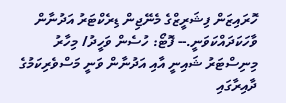ހޮރައިޒަން ފިޝަރީޒްގެ މެނޭޖިން ޑިރެކްޓަރު އަދުނާން ވާހަކަދައްކަވަނީ.-- ފޮޓޯ: ހުސެން ވަހީދު/ މިހާރު
މިނިސްޓަރު ޝައިނީ އާއި އަދުނާން ވަނީ މަސްވެރިކަމުގެ ދާއިރާގައި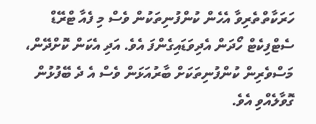ހަރަކާތްތެރިވާ އެހެން ކުންފުނިތަކުން ވެސް މި ފެއާ ޓްރޭޑް ސެޓްފިކެޓް ހޯދަން އެދިވަޑައިގެންފަ އެވެ. އަދި އެކަން ކޮށްދޭން، މަސްވެރިން ކުންފުނިތަކަށް ބާރުއަޅަން ވެސް އެ ދެ ބޭފުޅުން ގޮވާލެއްވި އެވެ.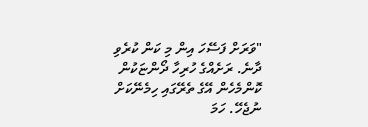"ވަރަށް ފަސޭހަ އިން މި ކަން ކުރެވި ދާނެ. ރަށެއްގެ ހުރިހާ ދޯންޏަކުން ކޮންމެހެން އޭގެ ތެރޭގައި ހިމެނޭކަށް ނުޖެހޭ. ހަމަ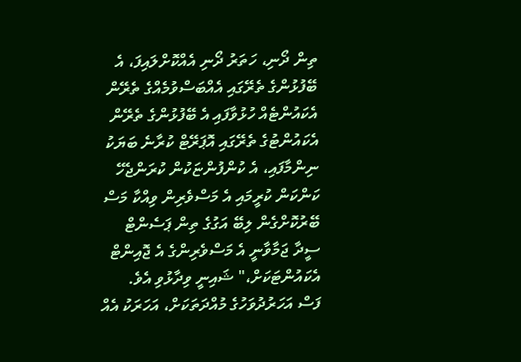ތިން ދޯނި، ހަތަރު ދޯނި އެއްކޮށްލައިފަ، އެ ބޭފުޅުންގެ ތެރޭގައި އެއްބަސްވުމެއްގެ ތެރޭން އެކައުންޓެއް ހުޅުވާފައި އެ ބޭފުޅުންގެ ތެރޭން އެކައުންޓުގެ ތެރޭގައި އޮޕަރޭޓް ކުރާނެ ބަޔަކު ނިންމާފައި، އެ ކުންފުންޏަކުން ކުރަންޖެހޭ ކަންކަން ކުރީމައި އެ މަސްވެރިން ވިއްކާ މަސް ބޭރުކޮށްގެން ލިބޭ އަގުގެ ތިން ޕަސެންޓް ސީދާ ޖަމާވާނީ އެ މަސްވެރިންގެ އެ ޖޮއިންޓް އެކައުންޓަކަށް،" ޝައިނީ ވިދާޅުވި އެވެ.
ފަސް އަހަރުދުވަހުގެ މުއްދަތަކަށް، އަހަރަކު އެއް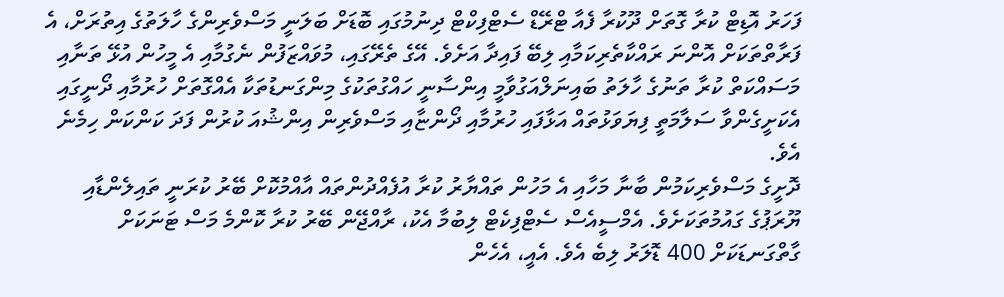ފަހަރު އޮޑިޓް ކުރާ ގޮތަށް ދޫކުރާ ފެއާ ޓްރޭޑް ސެޓްފިކްޓް ދިނުމުގައި ބޮޑަށް ބަލަނީ މަސްވެރިންގެ ހާލަތުގެ އިތުރަށް، އެ ފަރާތްތަކަށް އޮންނަ ރައްކާތެރިކަމާއި ލިބޭ ފައިދާ އަށެވެ. އޭގެ ތެރޭގައި، މުވައްޒަފުން ނެގުމާއި އެ މީހުން އުޅޭ ތަނާއި މަސައްކަތް ކުރާ ތަނުގެ ހާލަތު ބައިނަލްއަގުވާމީ އިންސާނީ ހައްގުތަކުގެ މިންގަނޑުތަކާ އެއްގޮތަށް ހުރުމާއި ދޯނީގައި އެކަށީގެންވާ ސަލާމަތީ ފިޔަވަޅުތައް އަޅާފައި ހުރުމާއި ދޯންޏާއި މަސްވެރިން އިންޝުއަ ކުރުން ފަދަ ކަންކަން ހިމެނެ އެވެ.
ދޮށީގެ މަސްވެރިކަމުން ބާނާ މަހާއި އެ މަހުން ތައްޔާރު ކުރާ އުފެއްދުންތައް އާއްމުކޮށް ބޭރު ކުރަނީ ތައިލެންޑާއި ޔޫރަޕުގެ ގައުމުތަކަށެވެ. އެމްސީއެސް ސެޓްފިކެޓް ލިބުމާ އެކު، ރާއްޖޭން ބޭރު ކުރާ ކޮންމެ މަސް ޓަނަކަށް ގާތްގަނޑަކަށް 400 ޑޮލަރު ލިބެ އެވެ. އެއީ، އެހެން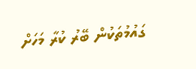ގައުމުތަކުން ބޭރު ކުރާ މަހަށް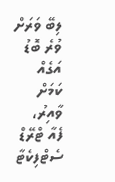ލިބޭ ވަރަށް ވުރެ ބޮޑު އަގެއް ކަމަށް ވާއިރު، ފެއާ ޓްރޭޑް ސެޓްފިކެޓާ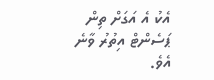އެކު އެ އަގަށް ތިން ޕަސެންޓް އިތުރު ވާނެ އެވެ.